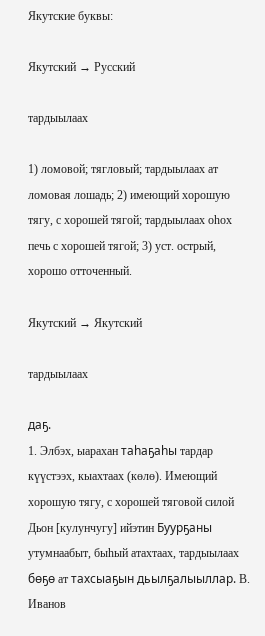Якутские буквы:

Якутский → Русский

тардыылаах

1) ломовой; тягловый; тардыылаах ат ломовая лошадь; 2) имеющий хорошую тягу, с хорошей тягой; тардыылаах оһох печь с хорошей тягой; 3) уст. острый, хорошо отточенный.

Якутский → Якутский

тардыылаах

даҕ.
1. Элбэх, ыарахан таһаҕаһы тардар күүстээх, кыахтаах (көлө). Имеющий хорошую тягу, с хорошей тяговой силой
Дьон [кулунчугу] ийэтин Буурҕаны утумнаабыт, быһый атахтаах, тардыылаах бөҕө ат тахсыаҕын дьылҕалыыллар. В. Иванов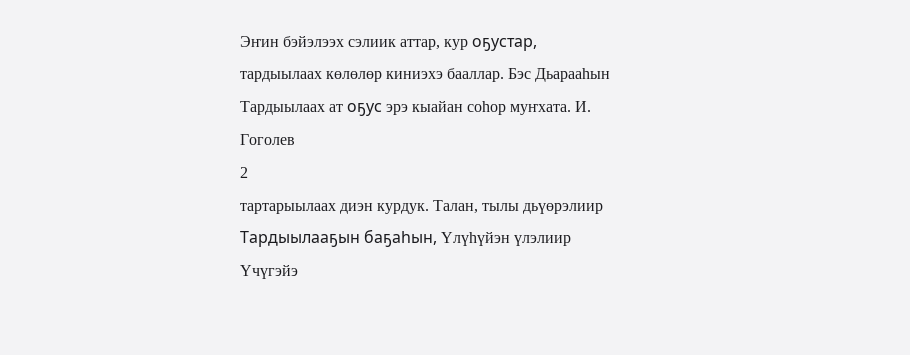Эҥин бэйэлээх сэлиик аттар, кур оҕустар, тардыылаах көлөлөр киниэхэ бааллар. Бэс Дьарааһын
Тардыылаах ат оҕус эрэ кыайан соһор муҥхата. И. Гоголев
2
тартарыылаах диэн курдук. Талан, тылы дьүөрэлиир Тардыылааҕын баҕаһын, Үлүһүйэн үлэлиир Үчүгэйэ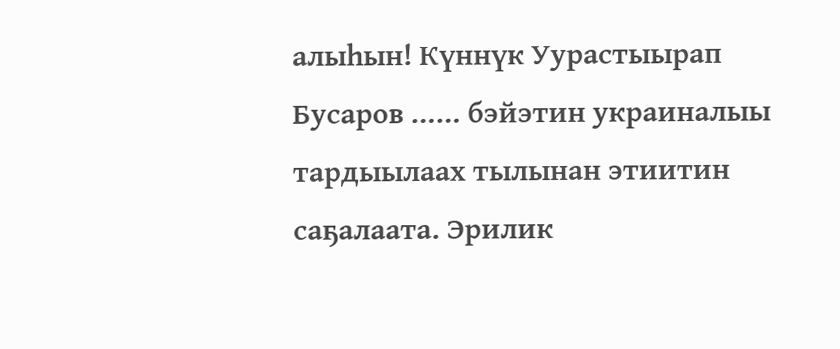алыһын! Күннүк Уурастыырап
Бусаров …… бэйэтин украиналыы тардыылаах тылынан этиитин саҕалаата. Эрилик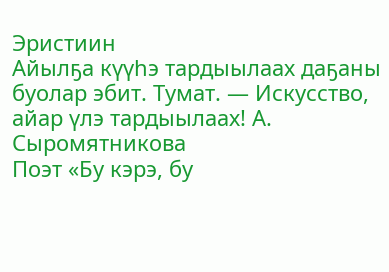Эристиин
Айылҕа күүһэ тардыылаах даҕаны буолар эбит. Тумат. — Искусство, айар үлэ тардыылаах! А. Сыромятникова
Поэт «Бу кэрэ, бу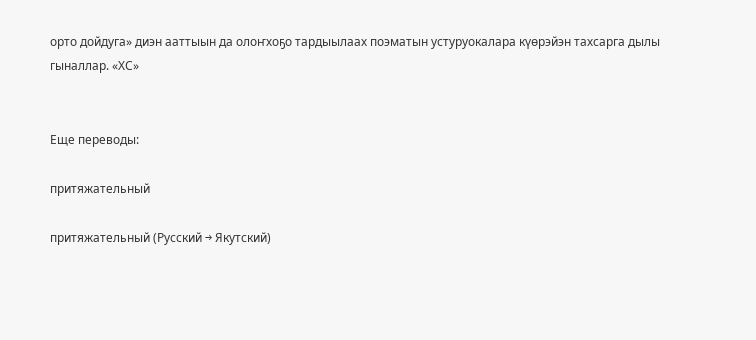орто дойдуга» диэн ааттыын да олоҥхоҕо тардыылаах поэматын устуруокалара күөрэйэн тахсарга дылы гыналлар. «ХС»


Еще переводы:

притяжательный

притяжательный (Русский → Якутский)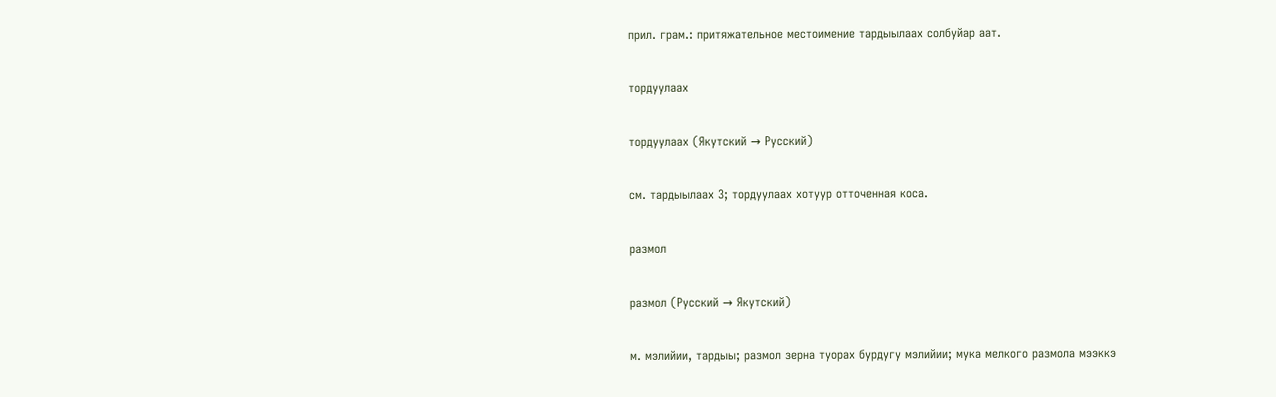прил. грам.: притяжательное местоимение тардыылаах солбуйар аат.

тордуулаах

тордуулаах (Якутский → Русский)

см. тардыылаах 3; тордуулаах хотуур отточенная коса.

размол

размол (Русский → Якутский)

м. мэлийии, тардыы; размол зерна туорах бурдугу мэлийии; мука мелкого размола мээккэ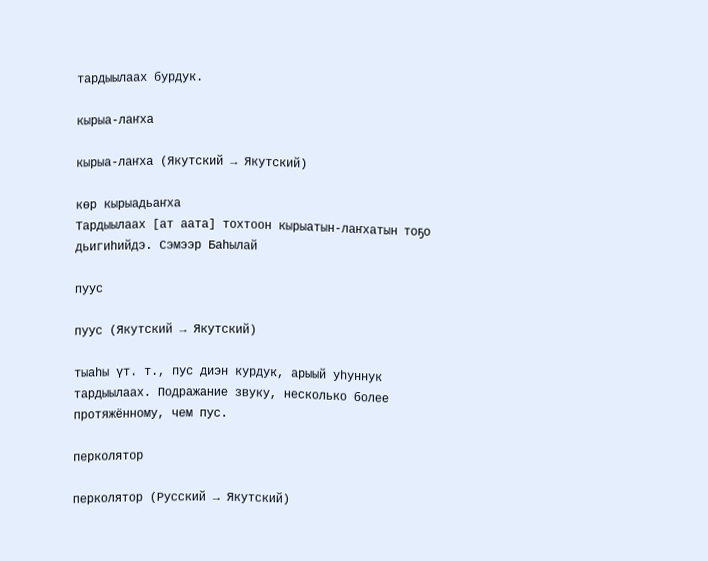тардыылаах бурдук.

кырыа-лаҥха

кырыа-лаҥха (Якутский → Якутский)

көр кырыадьаҥха
Тардыылаах [ат аата] тохтоон кырыатын-лаҥхатын тоҕо дьигиһийдэ. Сэмээр Баһылай

пуус

пуус (Якутский → Якутский)

тыаһы үт. т., пус диэн курдук, арыый уһуннук тардыылаах. Подражание звуку, несколько более протяжённому, чем пус.

перколятор

перколятор (Русский → Якутский)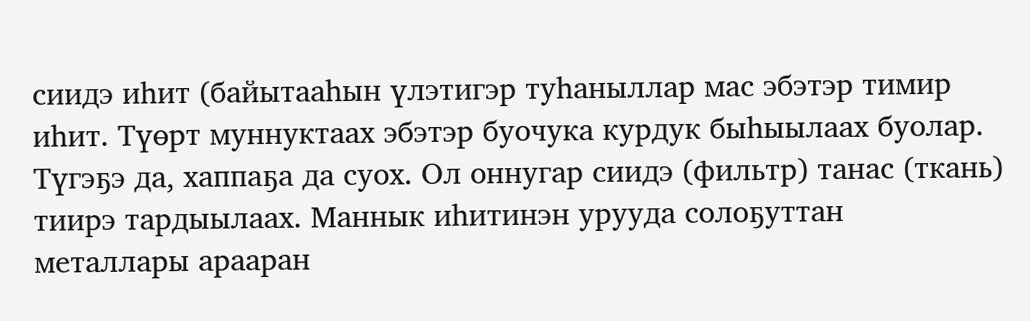сиидэ иһит (байытааһын үлэтигэр туһаныллар мас эбэтэр тимир иһит. Түөрт муннуктаах эбэтэр буочука курдук быһыылаах буолар. Түгэҕэ да, xaппaҕa да суох. Ол оннугар сиидэ (фильтр) танас (ткань) тиирэ тардыылаах. Маннык иһитинэн урууда солоҕуттан металлары арааран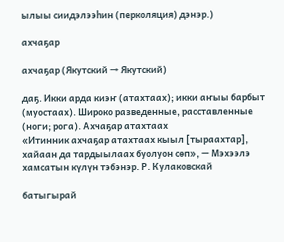ылыы сиидэлээһин (перколяция) дэнэр.)

ахчаҕар

ахчаҕар (Якутский → Якутский)

даҕ. Икки арда киэҥ (атахтаах); икки аҥыы барбыт (муостаах). Широко разведенные, расставленные (ноги; рога). Ахчаҕар атахтаах
«Итинник ахчаҕар атахтаах кыыл [тыраахтар], хайаан да тардыылаах буолуон сөп», — Мэхээлэ хамсатын күлүн тэбэнэр. Р. Кулаковскай

батыгырай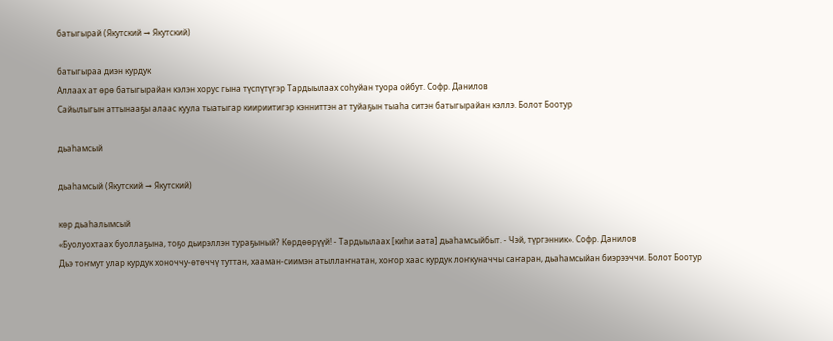батыгырай (Якутский → Якутский)

батыгыраа диэн курдук
Аллаах ат өрө батыгырайан кэлэн хорус гына түспүтүгэр Тардыылаах соһуйан туора ойбут. Софр. Данилов
Сайылыгын аттынааҕы алаас куула тыатыгар киириитигэр кэнниттэн ат туйаҕын тыаһа ситэн батыгырайан кэллэ. Болот Боотур

дьаһамсый

дьаһамсый (Якутский → Якутский)

көр дьаһалымсый
«Буолуохтаах буоллаҕына, тоҕо дьирэллэн тураҕыный? Көрдөөрүүй! - Тардыылаах [киһи аата] дьаһамсыйбыт. - Чэй, түргэнник». Софр. Данилов
Дьэ тоҥмут улар курдук хоноччу-өтөччү туттан, хааман-сиимэн атыллаҥнатан, хоҥор хаас курдук лоҥкуначчы саҥаран, дьаһамсыйан биэрээччи. Болот Боотур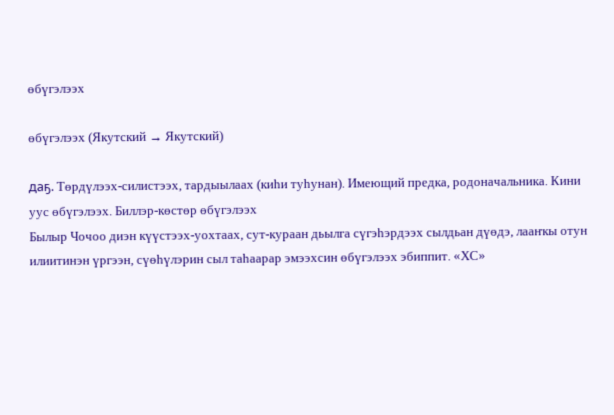өбүгэлээх

өбүгэлээх (Якутский → Якутский)

даҕ. Төрдүлээх-силистээх, тардыылаах (киһи туһунан). Имеющий предка, родоначальника. Кини уус өбүгэлээх. Биллэр-көстөр өбүгэлээх
Былыр Чочоо диэн күүстээх-уохтаах, сут-кураан дьылга сүгэһэрдээх сылдьан дүөдэ, лааҥкы отун илиитинэн үргээн, сүөһүлэрин сыл таһаарар эмээхсин өбүгэлээх эбиппит. «ХС»